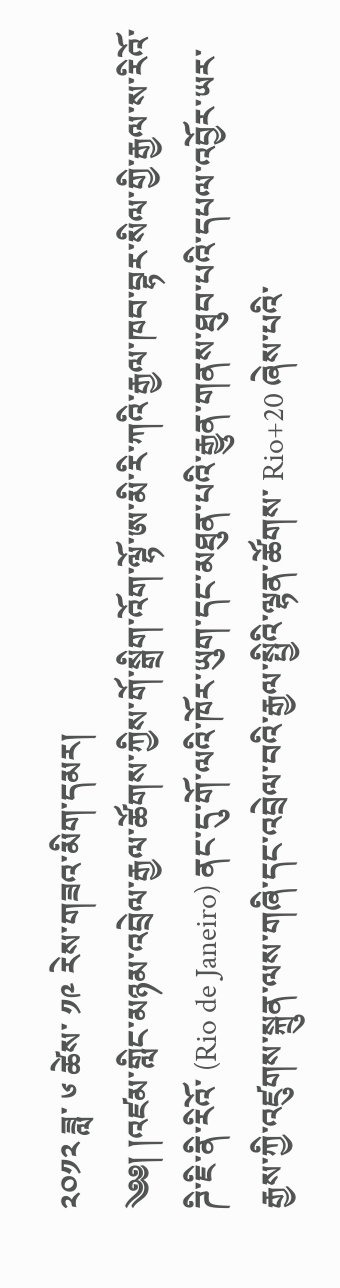༢༠༡༢ ཟླ་ ༦ ཚེས་ ༡༩ རེས་གཟའ་མིག་དམར།
༄༅། །འཛམ་གླིང་མཉམ་འབྲེལ་རྒྱལ་ཚོགས་ཀྱིས་གོ་སྒྲིག་འོག་ལྷོ་ཨ་མི་རི་ཀའི་རྒྱལ་ཁབ་བྷར་སིལ་གྱི་རྒྱལ་ས་རིའོ་ཌི་ཇི་ནི་རིའོ་ (Rio de Janeiro) ནང་དུ་གོ་ལའི་ཁོར་ཡུག་དང་མཐུན་པའི་རྒྱུན་གནས་ཐུབ་པའི་དཔལ་འབྱོར་ཡར་རྒྱས་ཀྱི་འཛུགས་སྐྲུན་ལས་གཞི་དང་འབྲེལ་བའི་རྒྱལ་སྤྱིའི་ལྷན་ཚོགས་ Rio+20 ཞེས་པའི་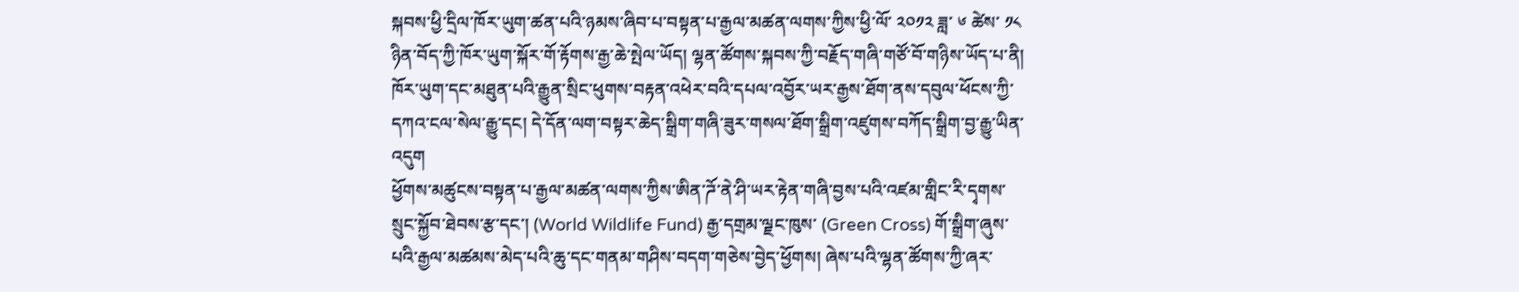སྐབས་ཕྱི་དྲིལ་ཁོར་ཡུག་ཚན་པའི་ཉམས་ཞིབ་པ་བསྟན་པ་རྒྱལ་མཚན་ལགས་ཀྱིས་ཕྱི་ལོ་ ༢༠༡༢ ཟླ་ ༦ ཚེས་ ༡༨ ཉིན་བོད་ཀྱི་ཁོར་ཡུག་སྐོར་གོ་རྟོགས་རྒྱ་ཆེ་སྤེལ་ཡོད། ལྷན་ཚོགས་སྐབས་ཀྱི་བརྗོད་གཞི་གཙོ་བོ་གཉིས་ཡོད་པ་ནི།
ཁོར་ཡུག་དང་མཐུན་པའི་རྒྱུན་སྲིང་ཕུགས་བརྟན་འཕེར་བའི་དཔལ་འབྱོར་ཡར་རྒྱས་ཐོག་ནས་དབུལ་ཕོངས་ཀྱི་དཀའ་ངལ་སེལ་རྒྱུ་དང། དེ་དོན་ལག་བསྟར་ཆེད་སྒྲིག་གཞི་ཟུར་གསལ་ཐོག་སྒྲིག་འཛུགས་བཀོད་སྒྲིག་བྱ་རྒྱུ་ཡིན་འདུག
ཕྱོགས་མཚུངས་བསྟན་པ་རྒྱལ་མཚན་ལགས་ཀྱིས་ཨིན་ཌོ་ནེ་ཤི་ཡར་རྟེན་གཞི་བྱས་པའི་འཛམ་གླིང་རི་དྭགས་སྲུང་སྐྱོབ་ཐེབས་རྩ་དང་། (World Wildlife Fund) རྒྱ་དགྲམ་ལྗང་ཁུས་ (Green Cross) གོ་སྒྲིག་ཞུས་པའི་རྒྱལ་མཚམས་མེད་པའི་ཆུ་དང་གནམ་གཤིས་བདག་གཅེས་བྱེད་ཕྱོགས། ཞེས་པའི་ལྷན་ཚོགས་ཀྱི་ཞར་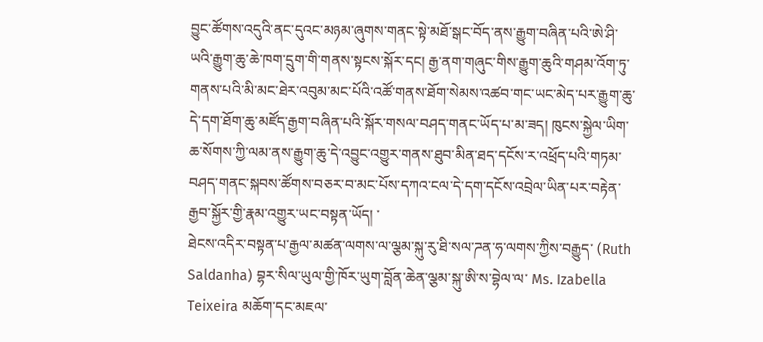བྱུང་ཚོགས་འདུའི་ནང་དུའང་མཉམ་ཞུགས་གནང་སྟེ་མཐོ་སྒང་བོད་ནས་རྒྱུག་བཞིན་པའི་ཨེ་ཤི་ཡའི་རྒྱུག་ཆུ་ཆེ་ཁག་དྲུག་གི་གནས་སྟངས་སྐོར་དང། རྒྱ་ནག་གཞུང་གིས་རྒྱུག་ཆུའི་གཤམ་འོག་ཏུ་གནས་པའི་མི་མང་ཐེར་འབུམ་མང་པོའི་འཚོ་གནས་ཐོག་སེམས་འཚབ་གང་ཡང་མེད་པར་རྒྱུག་ཆུ་དེ་དག་ཐོག་ཆུ་མཛོད་རྒྱག་བཞིན་པའི་སྐོར་གསལ་བཤད་གནང་ཡོད་པ་མ་ཟད། ཁུངས་སྐྱེལ་ཡིག་ཆ་སོགས་ཀྱི་ལམ་ནས་རྒྱུག་ཆུ་དེ་འབྱུང་འགྱུར་གནས་ཐུབ་མིན་ཐད་དངོས་ར་འཕྲོད་པའི་གཏམ་བཤད་གནང་སྐབས་ཚོགས་བཅར་བ་མང་པོས་དཀའ་ངལ་དེ་དག་དངོས་འབྲེལ་ཡིན་པར་བརྟེན་རྒྱབ་སྐྱོར་གྱི་རྣམ་འགྱུར་ཡང་བསྟན་ཡོད། ་
ཐེངས་འདིར་བསྟན་པ་རྒྱལ་མཚན་ལགས་ལ་ལྕམ་སྐུ་རུ་ཐི་སལ་ཌན་ཧ་ལགས་ཀྱིས་བརྒྱུད་ (Ruth Saldanha) བྷར་སིལ་ཡུལ་གྱི་ཁོར་ཡུག་བློན་ཆེན་ལྕམ་སྐུ་ཨི་ས་བྷེལ་ལ་ Ms. Izabella Teixeira མཆོག་དང་མཇལ་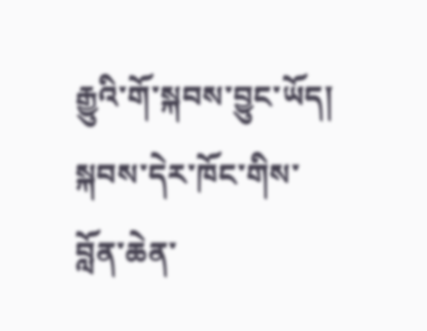རྒྱུའི་གོ་སྐབས་བྱུང་ཡོད། སྐབས་དེར་ཁོང་གིས་བློན་ཆེན་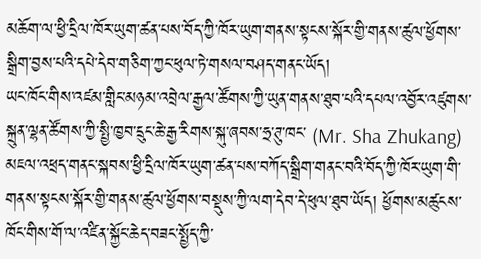མཆོག་ལ་ཕྱི་དྲིལ་ཁོར་ཡུག་ཚན་པས་བོད་ཀྱི་ཁོར་ཡུག་གནས་སྟངས་སྐོར་གྱི་གནས་ཚུལ་ཕྱོགས་སྒྲིག་བྱས་པའི་དཔེ་དེབ་གཅིག་ཀྱང་ཕུལ་ཏེ་གསལ་བཤད་གནང་ཡོད།
ཡང་ཁོང་གིས་འཛམ་གླིང་མཉམ་འབྲེལ་རྒྱལ་ཚོགས་ཀྱི་ཡུན་གནས་ཐུབ་པའི་དཔལ་འབྱོར་འཛུགས་སྐྲུན་ལྷན་ཚོགས་ཀྱི་སྤྱི་ཁྱབ་དྲུང་ཆེ་རྒྱ་རིགས་སྐུ་ཞབས་ཧྲ་ཊུ་ཁང་ (Mr. Sha Zhukang) མཇལ་འཕྲད་གནང་སྐབས་ཕྱི་དྲིལ་ཁོར་ཡུག་ཚན་པས་བཀོད་སྒྲིག་གནང་བའི་བོད་ཀྱི་ཁོར་ཡུག་གི་གནས་སྟངས་སྐོར་གྱི་གནས་ཚུལ་ཕྱོགས་བསྡུས་ཀྱི་ལག་དེབ་དེ་ཕུལ་ཐུབ་ཡོད། ཕྱོགས་མཚུངས་ཁོང་གིས་གོ་ལ་འཛིན་སྐྱོང་ཆེད་བཟང་སྤྱོད་ཀྱི་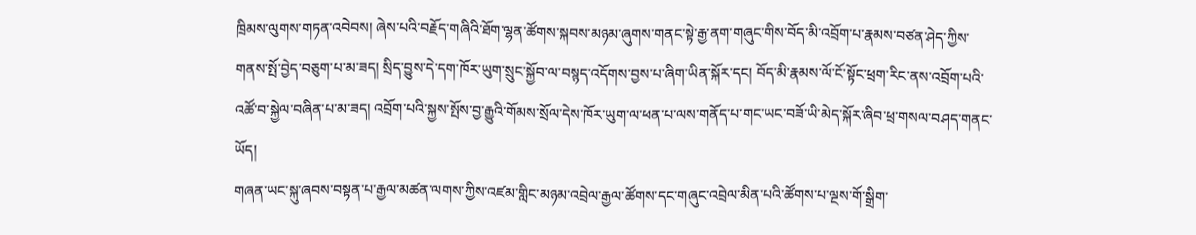ཁྲིམས་ལུགས་གཏན་འབེབས། ཞེས་པའི་བརྗོད་གཞིའི་ཐོག་ལྷན་ཚོགས་སྐབས་མཉམ་ཞུགས་གནང་སྟེ་རྒྱ་ནག་གཞུང་གིས་བོད་མི་འབྲོག་པ་རྣམས་བཙན་ཤེད་ཀྱིས་གནས་སྤོ་བྱེད་བཅུག་པ་མ་ཟད། སྲིད་བྱུས་དེ་དག་ཁོར་ཡུག་སྲུང་སྐྱོབ་ལ་བསྙད་འདོགས་བྱས་པ་ཞིག་ཡིན་སྐོར་དང། བོད་མི་རྣམས་ལོ་ངོ་སྟོང་ཕྲག་རིང་ནས་འབྲོག་པའི་འཚོ་བ་སྐྱེལ་བཞིན་པ་མ་ཟད། འབྲོག་པའི་སྐྱས་སྤོས་བྱ་རྒྱུའི་གོམས་སྲོལ་དེས་ཁོར་ཡུག་ལ་ཕན་པ་ལས་གནོད་པ་གང་ཡང་བཟོ་ཡི་མེད་སྐོར་ཞིབ་ཕྲ་གསལ་བཤད་གནང་ཡོད།
གཞན་ཡང་སྐུ་ཞབས་བསྟན་པ་རྒྱལ་མཚན་ལགས་ཀྱིས་འཛམ་གླིང་མཉམ་འབྲེལ་རྒྱལ་ཚོགས་དང་གཞུང་འབྲེལ་མིན་པའི་ཚོགས་པ་ལྔས་གོ་སྒྲིག་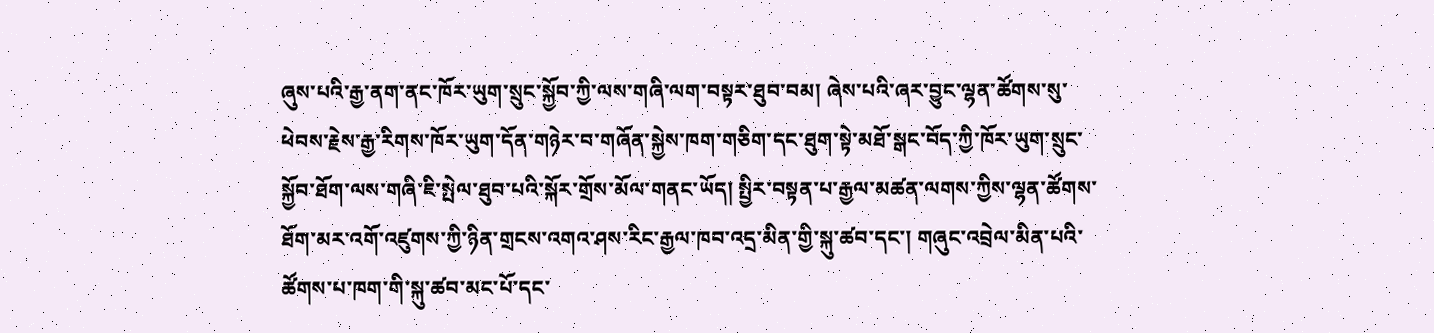ཞུས་པའི་རྒྱ་ནག་ནང་ཁོར་ཡུག་སྲུང་སྐྱོབ་ཀྱི་ལས་གཞི་ལག་བསྟར་ཐུབ་བམ། ཞེས་པའི་ཞར་བྱུང་ལྷན་ཚོགས་སུ་ཕེབས་རྗེས་རྒྱ་རིགས་ཁོར་ཡུག་དོན་གཉེར་བ་གཞོན་སྐྱེས་ཁག་གཅིག་དང་ཐུག་སྟེ་མཐོ་སྒང་བོད་ཀྱི་ཁོར་ཡུག་སྲུང་སྐྱོབ་ཐོག་ལས་གཞི་ཇི་སྤེལ་ཐུབ་པའི་སྐོར་གྲོས་མོལ་གནང་ཡོད། སྤྱིར་བསྟན་པ་རྒྱལ་མཚན་ལགས་ཀྱིས་ལྷན་ཚོགས་ཐོག་མར་འགོ་འཛུགས་ཀྱི་ཉིན་གྲངས་འགའ་ཤས་རིང་རྒྱལ་ཁབ་འདྲ་མིན་གྱི་སྐུ་ཚབ་དང་། གཞུང་འབྲེལ་མིན་པའི་ཚོགས་པ་ཁག་གི་སྐུ་ཚབ་མང་པོ་དང་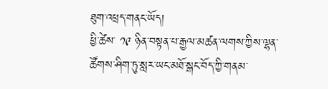ཐུག་འཕྲད་གནང་ཡོད།
ཕྱི་ཚེས་ ༡༩ ཉིན་བསྟན་པ་རྒྱལ་མཚན་ལགས་ཀྱིས་ལྷན་ཚོགས་ཤིག་ཏུ་སླར་ཡང་མཐོ་སྒང་བོད་ཀྱི་གནམ་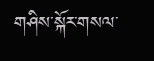གཤིས་སྐོར་གསལ་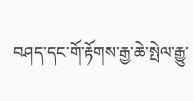བཤད་དང་གོ་རྟོགས་རྒྱ་ཆེ་སྤེལ་རྒྱུ་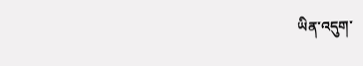ཡིན་འདུག་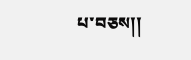པ་བཅས།།